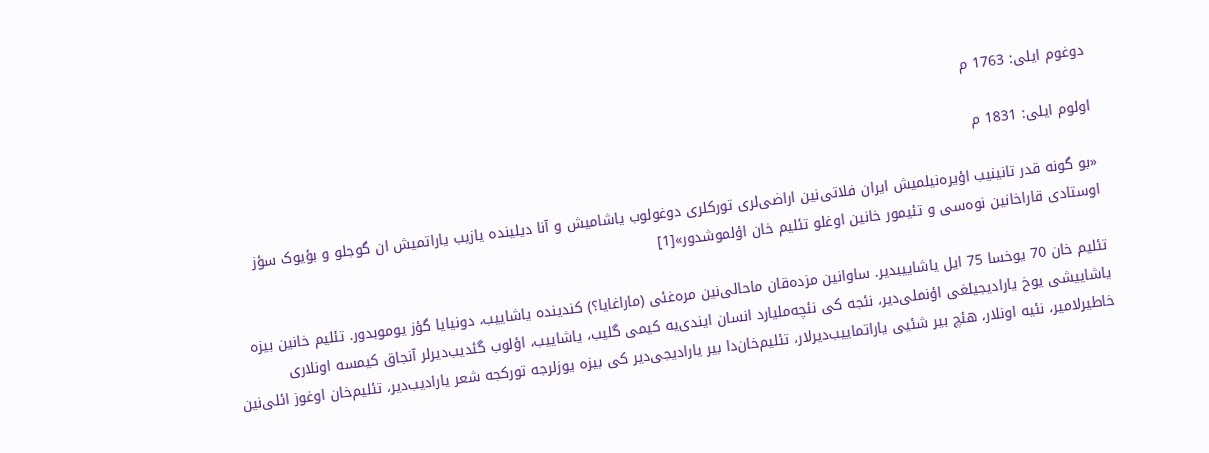دوغوم ایلی: 1763 م

اولوم ایلی: 1831 م

«بو گونه قدر تانینیب اؤیره‌نیلمیش ایران فلاتی‌نین اراضی‌لری تورکلری دوغولوب یاشامیش و آنا دیلینده یازیب یاراتمیش ان گوجلو و بؤیوک سؤز اوستادی قاراخانین نوه‌سی و تئیمور خانین اوغلو تئلیم خان اؤلموشدور»[1]

تئلیم خان 70 یوخسا 75 ایل یاشاییبدیر. ساوانین مزده‌قان ماحالی‌نین مره‌غئی (ماراغایا؟) کندینده یاشاییب، دونیایا گؤز یوموبدور. تئلیم خانین بیزه یاشاییشی یوخ یارادیجیلغی اؤنملی‌دیر، نئجه کی نئچه‌ملیارد انسان ایندی‌یه کیمی گلیب، یاشاییب، اؤلوب گئدیب‌دیرلر آنجاق کیمسه اونلاری خاطیرلامیر، نئیه اونلار، هئچ بیر شئیی یاراتماییب‌دیرلار، تئلیم‌خان‌دا بیر یارادیجی‌دیر کی بیزه یوزلرجه تورکجه شعر یارادیب‌دیر، تئلیم‌خان اوغوز ائلی‌نین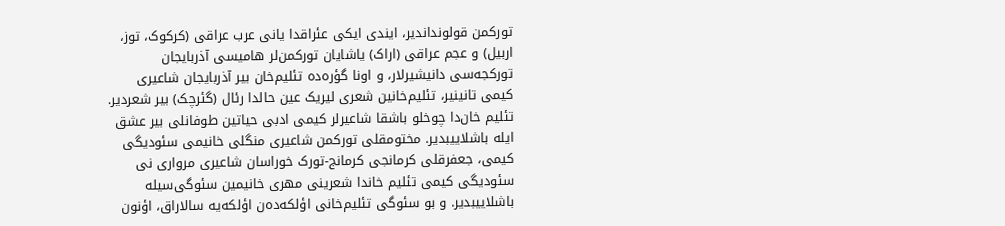تورکمن قولونداندیر، ایندی ایکی عئراقدا یانی عرب عراقی (کرکوک، توز، اربیل) و عجم عراقی (اراک) یاشایان تورکمن‌لر هامیسی آذربایجان تورکجه‌سی دانیشیرلار، و اونا گؤره‌ده تئلیم‌خان بیر آذربایجان شاعیری کیمی تانینیر، تئلیم‌خانین شعری لیریک عین حالدا رئال (گئرچک) بیر شعردیر. تئلیم خان‌دا چوخلو باشقا شاعیرلر کیمی ادبی حیاتین طوفانلی بیر عشق ایله باشلاییبد‌یر. مختومقلی تورکمن شاعیری منگلی‌ خانیمی سئودیگی کیمی، جعفرقلی کرمانجی کرمانج-تورک خوراسان شاعیری مرواری نی سئودیگی کیمی تئلیم خاندا شعرینی مهری خانیمین سئوگی‌سیله باشلاییبدیر. و بو سئوگی تئلیم‌خانی اؤلکه‌ده‌ن اؤلکه‌یه سالاراق، اؤنون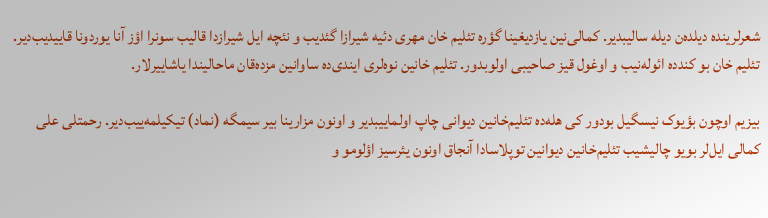شعرلرینده‌ دیلده‌ن دیله سالیبدیر. کمالی‌نین یازدیغینا گؤره تئلیم خان مهری دئیه شیرازا گئدیب و نئچه ایل شیرازدا قالیب سونرا اؤز آنا یوردونا قاییدیب‌دیر. تئلیم خان بو کندده ائوله‌نیب و اوغول قیز صاحیبی اولوبدور. تئلیم خانین نوه‌لری ایندی‌ده ساوانین مزده‌قان ماحالیندا یاشاییرلار.

بیزیم اوچون بؤیوک نیسگیل بودور کی هله‌ده تئلیم‌خانین دیوانی چاپ اولماییبدیر و اونون مزارینا بیر سیمگه (نماد) تیکیلمه‌ییب‌دیر. رحمتلی علی کمالی ایل‌لر بویو چالیشیب تئلیم‌خانین دیوانین توپلاسادا آنجاق اونون یئرسیز اؤلومو و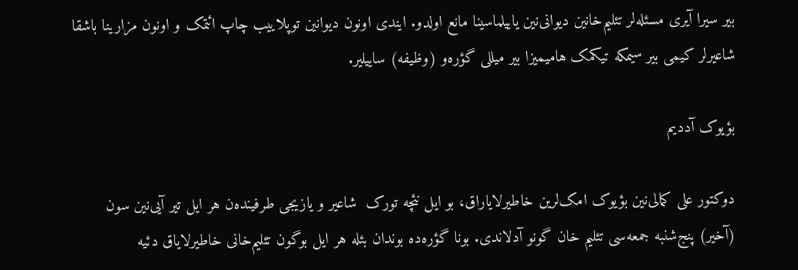بیر سیرا آیری مسئله‌لر تئلیم‌خانین دیوانی‌نین یاییلماسینا مانع اولدو. ایندی اونون دیوانین توپلاییب چاپ ائتمک و اونون مزارینا باشقا شاعیرلر کیمی بیر سیمکه تیکمک هامیمیزا بیر میللی گؤره‌و (وظیفه) ساییلیر.

بؤیوک آددیم

دوکتور علی کمالی‌نین بؤیوک امک‌لرین خاطیرلایاراق، بو ایل نئچه تورک  شاعیر و یازیجی طرفینده‌ن هر ایل تیر آیی‌نین سون (آخیر) پنج‌شنبه جمعه‌سی تئلیم خان گونو آدلاندی. بونا گؤره‌ده بوندان بئله هر ایل بوگون تئلیم‌خانی خاطیرلایاق دئیه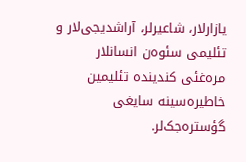یازارلار، شاعیرلر، آراشدیجی‌لار و تئلیمی سئوه‌ن انسانلار مره‌غئی کندینده تئلیمین خاطیره‌سینه سایغی گؤستره‌جک‌لر.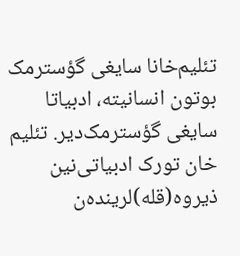تئلیم‌خانا سایغی گؤسترمک بوتون انسانیته، ادبیاتا سایغی گؤسترمک‌دیر. تئلیم خان تورک ادبیاتی‌نین ذیروه‌(قله‌)لرینده‌ن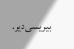بیریسی‌دیر.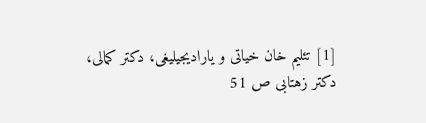[1] تئلیم خان خیاتی و یارادیجیلیغی، دکتر کمالی، دکتر زهتابی ص 51